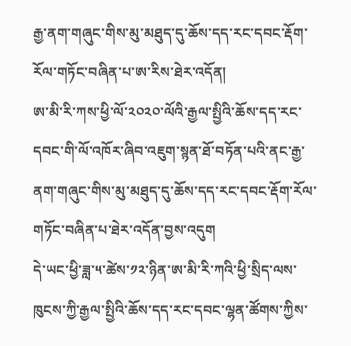རྒྱ་ནག་གཞུང་གིས་མུ་མཐུད་དུ་ཆོས་དད་རང་དབང་རྡོག་རོལ་གཏོང་བཞིན་པ་ཨ་རིས་ཐེར་འདོན།
ཨ་མི་རི་ཀས་ཕྱི་ལོ་༢༠༢༠་ལོའི་རྒྱལ་སྤྱིའི་ཆོས་དད་རང་དབང་གི་ལོ་འཁོར་ཞིབ་འཇུག་སྙན་ཐོ་བཏོན་པའི་ནང་རྒྱ་ནག་གཞུང་གིས་མུ་མཐུད་དུ་ཆོས་དད་རང་དབང་རྡོག་རོལ་གཏོང་བཞིན་པ་ཐེར་འདོན་བྱས་འདུག
དེ་ཡང་ཕྱི་ཟླ་༥་ཚེས་༡༢་ཉིན་ཨ་མི་རི་ཀའི་ཕྱི་སྲིད་ལས་ཁུངས་ཀྱི་རྒྱལ་སྤྱིའི་ཆོས་དད་རང་དབང་ལྷན་ཚོགས་ཀྱིས་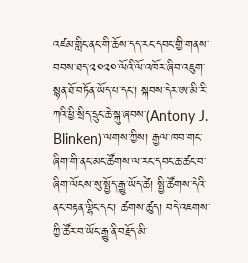འཛམ་གླིང་ནང་གི་ཆོས་དད་རང་དབང་གྱི་གནས་བབས་ཐད་༢༠༢༠་ལོའི་ལོ་འཁོར་ཞིབ་འཇུག་སྙན་ཐོ་བཏོན་ཡོད་པ་དང་། སྐབས་དེར་ཨ་མི་རི་ཀའི་ཕྱི་སྲིད་དྲུང་ཆེ་སྐུ་ཞབས་(Antony J. Blinken)་ལགས་ཀྱིས། རྒྱལ་ཁབ་གང་ཞིག་གི་ནང་མང་ཚོགས་ལ་རང་དབང་ཆ་ཚང་བ་ཞིག་ལོངས་སུ་སྤྱོད་རྒྱུ་ཡོད་ཚེ། སྤྱི་ཚོགས་དེའི་ནང་བརྟན་ལྷིང་དང་། ཚགས་ཚུད། བདེ་འཇགས་ཀྱི་ཚོར་བ་ཡོང་རྒྱུ་ནི་བརྗོད་མི་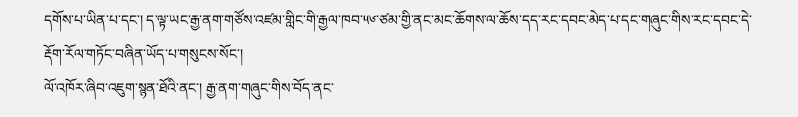དགོས་པ་ཡིན་པ་དང་། ད་ལྟ་ཡང་རྒྱ་ནག་གཙོས་འཛམ་གླིང་གི་རྒྱལ་ཁབ་༥༦་ཙམ་གྱི་ནང་མང་ཆོགས་ལ་ཆོས་དད་རང་དབང་མེད་པ་དང་གཞུང་གིས་རང་དབང་དེ་རྡོག་རོལ་གཏོང་བཞིན་ཡོད་པ་གསུངས་སོང་།
ལོ་འཁོར་ཞིབ་འཇུག་སྙན་ཐོའི་ནང་། རྒྱ་ནག་གཞུང་གིས་བོད་ནང་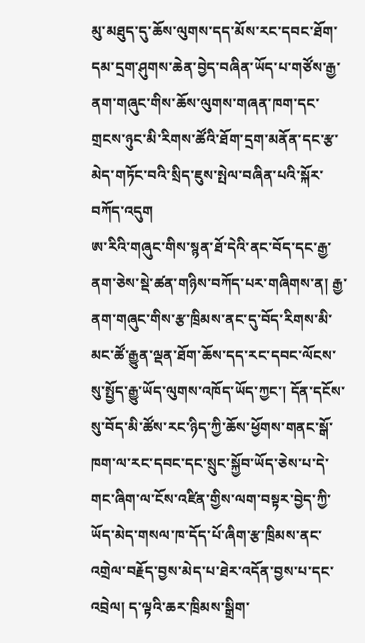མུ་མཐུད་དུ་ཆོས་ལུགས་དད་མོས་རང་དབང་ཐོག་དམ་དྲག་ཤུགས་ཆེན་བྱེད་བཞིན་ཡོད་པ་གཙོས་རྒྱ་ནག་གཞུང་གིས་ཆོས་ལུགས་གཞན་ཁག་དང་གྲངས་ཉུང་མི་རིགས་ཚོའི་ཐོག་དྲག་མནོན་དང་རྩ་མེད་གཏོང་བའི་སྲིད་ཇུས་སྤེལ་བཞིན་པའི་སྐོར་བཀོད་འདུག
ཨ་རིའི་གཞུང་གིས་སྙན་ཐོ་དེའི་ནང་བོད་དང་རྒྱ་ནག་ཅེས་སྡེ་ཚན་གཉིས་བཀོད་པར་གཞིགས་ན། རྒྱ་ནག་གཞུང་གིས་རྩ་ཁྲིམས་ནང་དུ་བོད་རིགས་མི་མང་ཚོ་རྒྱུན་ལྡན་ཐོག་ཆོས་དད་རང་དབང་ལོངས་སུ་སྤྱོད་རྒྱུ་ཡོད་ལུགས་འཁོད་ཡོད་ཀྱང་། དོན་དངོས་སུ་བོད་མི་ཚོས་རང་ཉིད་ཀྱི་ཆོས་ཕྱོགས་གནང་སྒོ་ཁག་ལ་རང་དབང་དང་སྲུང་སྐྱོབ་ཡོད་ཅེས་པ་དེ་གང་ཞིག་ལ་ངོས་འཛིན་གྱིས་ལག་བསྟར་བྱེད་ཀྱི་ཡོད་མེད་གསལ་ཁ་དོད་པོ་ཞིག་རྩ་ཁྲིམས་ནང་འགྲེལ་བརྗོད་བྱས་མེད་པ་ཐེར་འདོན་བྱས་པ་དང་འབྲེལ། ད་ལྟའི་ཆར་ཁྲིམས་སྒྲིག་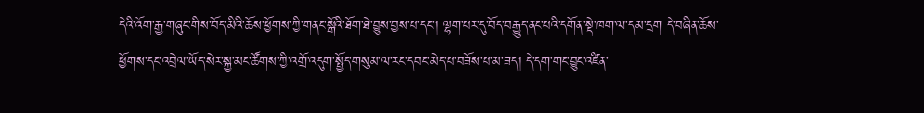དེའི་འོག་རྒྱ་གཞུང་གིས་བོད་མིའི་ཆོས་ཕྱོགས་ཀྱི་གནང་སྒོའི་ཐོག་ཐེ་བྱུས་བྱས་པ་དང་། ལྷག་པར་དུ་བོད་བརྒྱུད་ནང་པའི་དགོན་སྡེ་ཁག་ལ་དམ་དྲག དེ་བཞིན་ཆོས་ཕྱོགས་དང་འབྲེལ་ཡོད་སེར་སྐྱ་མང་ཚོགས་ཀྱི་འགྲོ་འདུག་སྤྱོད་གསུམ་ལ་རང་དབང་མེད་པ་བཟོས་པ་མ་ཟད། དེ་དག་གང་བྱུང་འཛིན་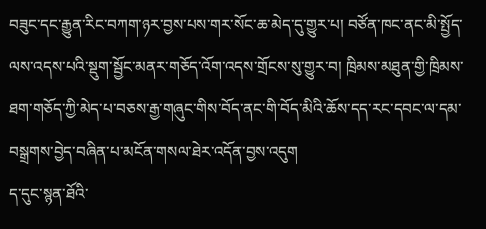བཟུང་དང་རྒྱུན་རིང་བཀག་ཉར་བྱས་པས་གར་སོང་ཆ་མེད་དུ་གྱུར་པ། བཙོན་ཁང་ནང་མི་སྤྱོད་ལས་འདས་པའི་སྡུག་སྦྱོང་མནར་གཅོད་འོག་འདས་གྲོངས་སུ་གྱུར་བ། ཁྲིམས་མཐུན་གྱི་ཁྲིམས་ཐག་གཅོད་ཀྱི་མེད་པ་བཅས་རྒྱ་གཞུང་གིས་བོད་ནང་གི་བོད་མིའི་ཆོས་དད་རང་དབང་ལ་དམ་བསྒྲགས་བྱེད་བཞིན་པ་མངོན་གསལ་ཐེར་འདོན་བྱས་འདུག
ད་དུང་སྙན་ཐོའི་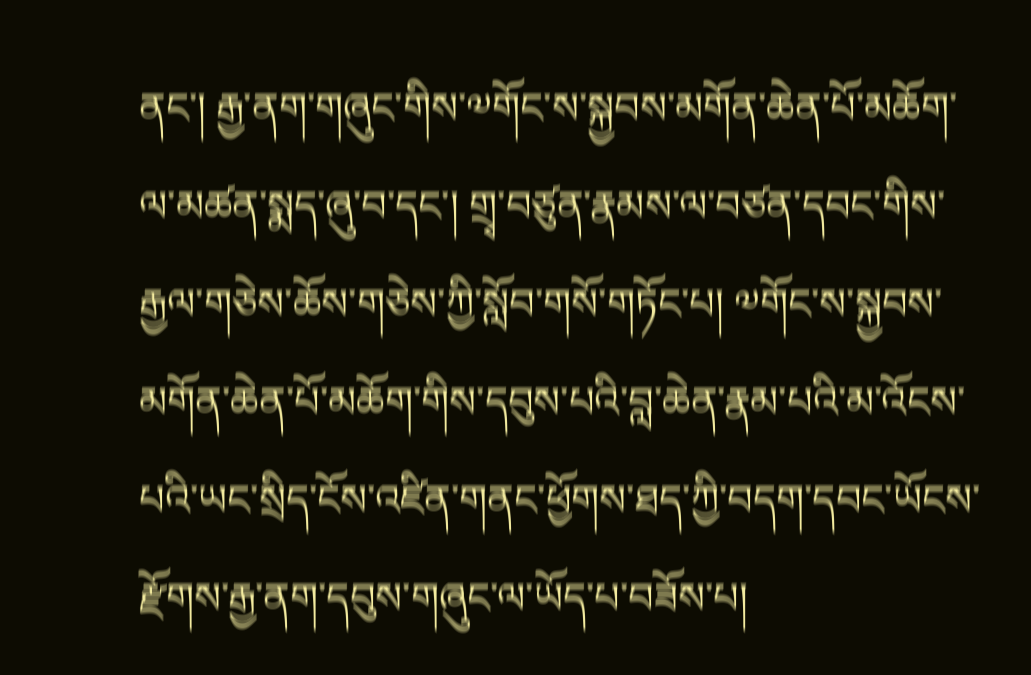ནང་། རྒྱ་ནག་གཞུང་གིས་༧གོང་ས་སྐྱབས་མགོན་ཆེན་པོ་མཆོག་ལ་མཚན་སྨད་ཞུ་བ་དང་། གྲྭ་བཙུན་རྣམས་ལ་བཙན་དབང་གིས་རྒྱལ་གཅེས་ཆོས་གཅེས་ཀྱི་སློབ་གསོ་གཏོང་པ། ༧གོང་ས་སྐྱབས་མགོན་ཆེན་པོ་མཆོག་གིས་དབུས་པའི་བླ་ཆེན་རྣམ་པའི་མ་འོངས་པའི་ཡང་སྲིད་ངོས་འཛིན་གནང་ཕྱོགས་ཐད་ཀྱི་བདག་དབང་ཡོངས་རྫོགས་རྒྱ་ནག་དབུས་གཞུང་ལ་ཡོད་པ་བཟོས་པ།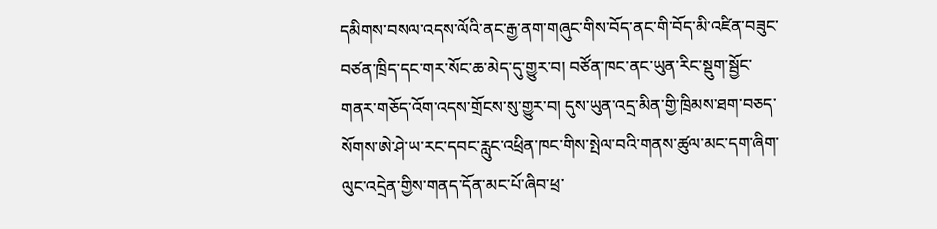དམིགས་བསལ་འདས་ལོའི་ནང་རྒྱ་ནག་གཞུང་གིས་བོད་ནང་གི་བོད་མི་འཛིན་བཟུང་བཙན་ཁྲིད་དང་གར་སོང་ཆ་མེད་དུ་གྱུར་བ། བཙོན་ཁང་ནང་ཡུན་རིང་སྡུག་སྦྱོང་གནར་གཅོད་འོག་འདས་གྲོངས་སུ་གྱུར་བ། དུས་ཡུན་འདྲ་མིན་གྱི་ཁྲིམས་ཐག་བཅད་སོགས་ཨེ་ཤེ་ཡ་རང་དབང་རླུང་འཕྲིན་ཁང་གིས་སྤེལ་བའི་གནས་ཚུལ་མང་དག་ཞིག་ལུང་འདྲེན་གྱིས་གནད་དོན་མང་པོ་ཞིབ་ཕྲ་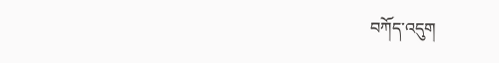བཀོད་འདུག